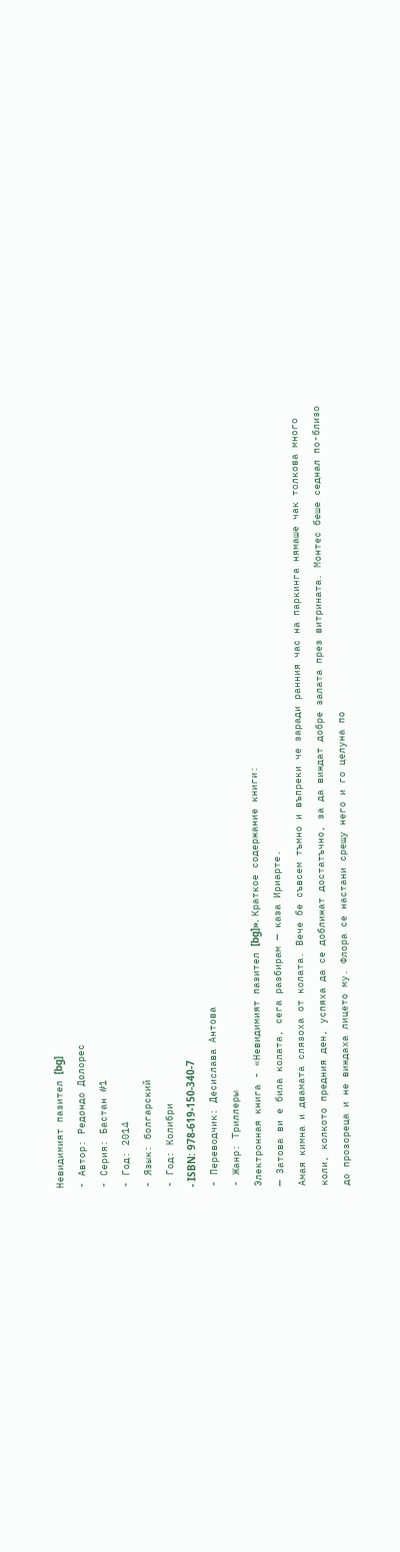Невидимият пазител [bg]
- Автор: Редондо Долорес
- Серия: Бастан #1
- Год: 2014
- Язык: болгарский
- Год: Колибри
- ISBN: 978-619-150-340-7
- Переводчик: Десислава Антова
- Жанр: Триллеры
Электронная книга - «Невидимият пазител [bg]». Краткое содержание книги:
— Затова ви е била колата, сега разбирам — каза Ириарте.
Амая кимна и двамата слязоха от колата. Вече бе съвсем тъмно и въпреки че заради ранния час на паркинга нямаше чак толкова много коли, колкото предния ден, успяха да се доближат достатъчно, за да виждат добре залата през витрината. Монтес беше седнал по-близо до прозореца и не виждаха лицето му. Флора се настани срещу него и го целуна по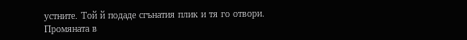устните. Той й подаде сгънатия плик и тя го отвори.
Промяната в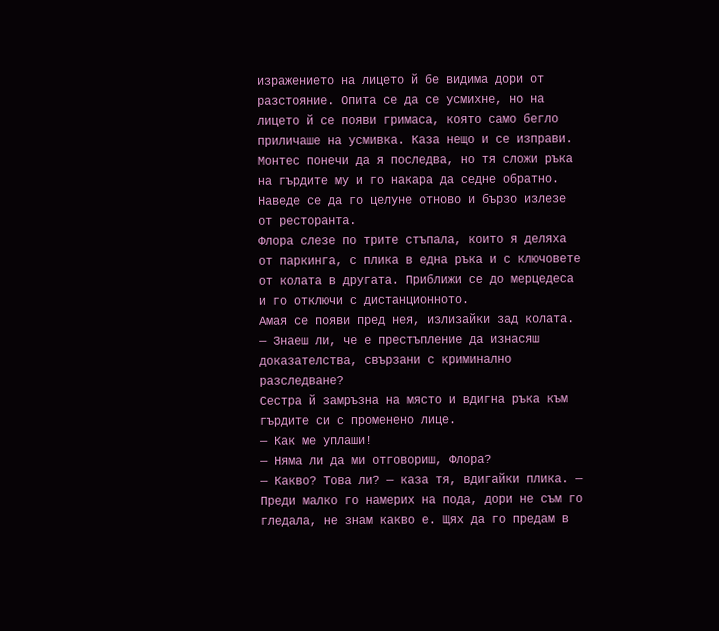изражението на лицето й бе видима дори от разстояние. Опита се да се усмихне, но на лицето й се появи гримаса, която само бегло приличаше на усмивка. Каза нещо и се изправи. Монтес понечи да я последва, но тя сложи ръка на гърдите му и го накара да седне обратно. Наведе се да го целуне отново и бързо излезе от ресторанта.
Флора слезе по трите стъпала, които я деляха от паркинга, с плика в една ръка и с ключовете от колата в другата. Приближи се до мерцедеса и го отключи с дистанционното.
Амая се появи пред нея, излизайки зад колата.
— Знаеш ли, че е престъпление да изнасяш доказателства, свързани с криминално разследване?
Сестра й замръзна на място и вдигна ръка към гърдите си с променено лице.
— Как ме уплаши!
— Няма ли да ми отговориш, Флора?
— Какво? Това ли? — каза тя, вдигайки плика. — Преди малко го намерих на пода, дори не съм го гледала, не знам какво е. Щях да го предам в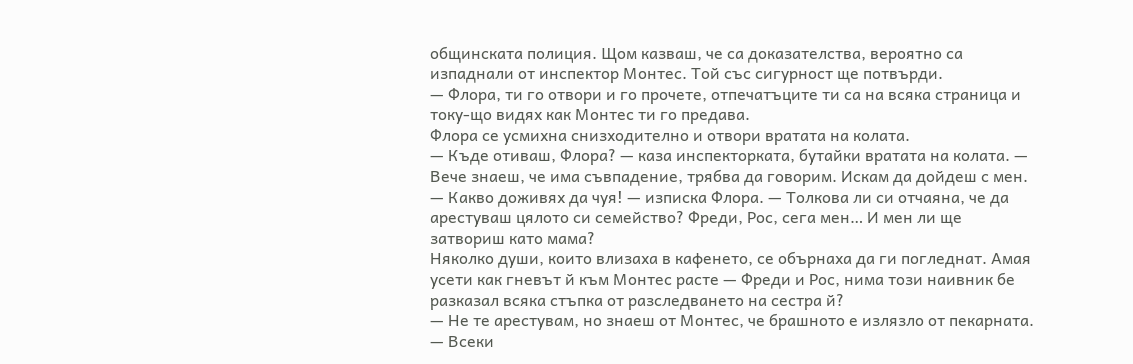общинската полиция. Щом казваш, че са доказателства, вероятно са изпаднали от инспектор Монтес. Той със сигурност ще потвърди.
— Флора, ти го отвори и го прочете, отпечатъците ти са на всяка страница и току-що видях как Монтес ти го предава.
Флора се усмихна снизходително и отвори вратата на колата.
— Къде отиваш, Флора? — каза инспекторката, бутайки вратата на колата. — Вече знаеш, че има съвпадение, трябва да говорим. Искам да дойдеш с мен.
— Какво доживях да чуя! — изписка Флора. — Толкова ли си отчаяна, че да арестуваш цялото си семейство? Фреди, Рос, сега мен… И мен ли ще затвориш като мама?
Няколко души, които влизаха в кафенето, се обърнаха да ги погледнат. Амая усети как гневът й към Монтес расте — Фреди и Рос, нима този наивник бе разказал всяка стъпка от разследването на сестра й?
— Не те арестувам, но знаеш от Монтес, че брашното е излязло от пекарната.
— Всеки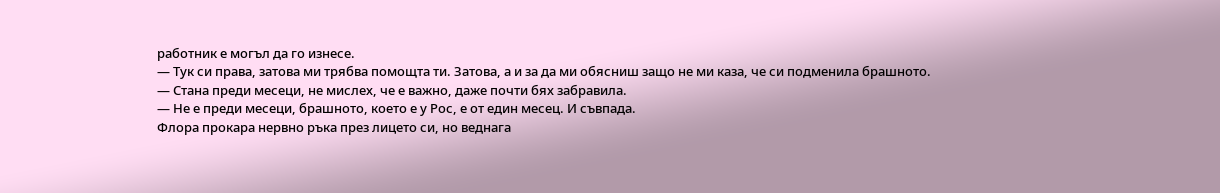работник е могъл да го изнесе.
— Тук си права, затова ми трябва помощта ти. Затова, а и за да ми обясниш защо не ми каза, че си подменила брашното.
— Стана преди месеци, не мислех, че е важно, даже почти бях забравила.
— Не е преди месеци, брашното, което е у Рос, е от един месец. И съвпада.
Флора прокара нервно ръка през лицето си, но веднага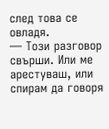след това се овладя.
— Този разговор свърши. Или ме арестуваш, или спирам да говоря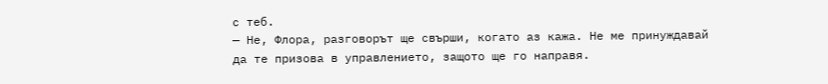с теб.
— Не, Флора, разговорът ще свърши, когато аз кажа. Не ме принуждавай да те призова в управлението, защото ще го направя.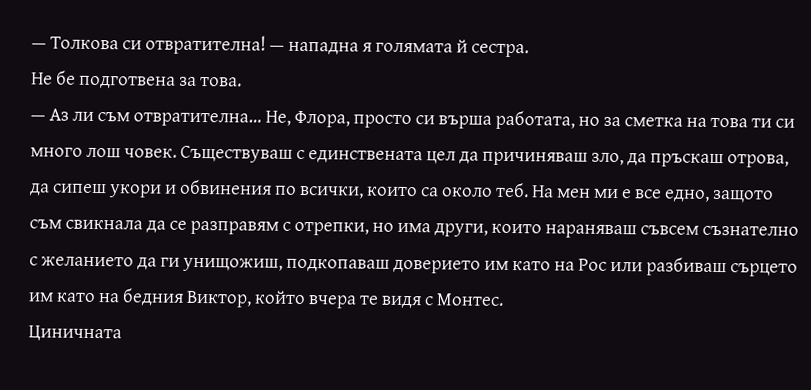— Толкова си отвратителна! — нападна я голямата й сестра.
Не бе подготвена за това.
— Аз ли съм отвратителна… Не, Флора, просто си върша работата, но за сметка на това ти си много лош човек. Съществуваш с единствената цел да причиняваш зло, да пръскаш отрова, да сипеш укори и обвинения по всички, които са около теб. На мен ми е все едно, защото съм свикнала да се разправям с отрепки, но има други, които нараняваш съвсем съзнателно с желанието да ги унищожиш, подкопаваш доверието им като на Рос или разбиваш сърцето им като на бедния Виктор, който вчера те видя с Монтес.
Циничната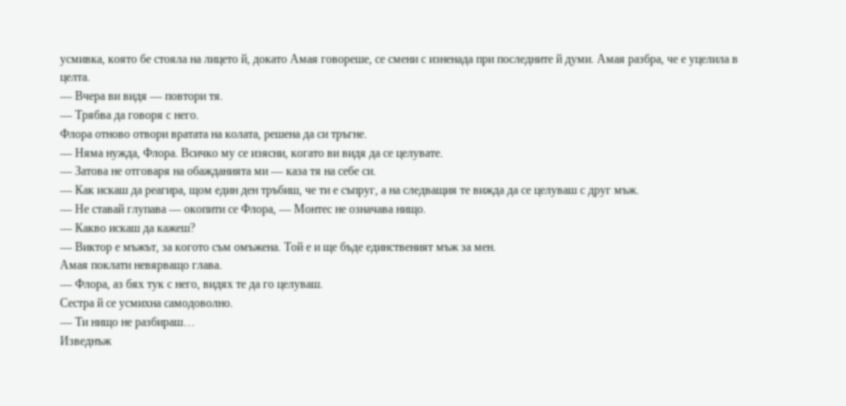усмивка, която бе стояла на лицето й, докато Амая говореше, се смени с изненада при последните й думи. Амая разбра, че е уцелила в целта.
— Вчера ви видя — повтори тя.
— Трябва да говоря с него.
Флора отново отвори вратата на колата, решена да си тръгне.
— Няма нужда, Флора. Всичко му се изясни, когато ви видя да се целувате.
— Затова не отговаря на обажданията ми — каза тя на себе си.
— Как искаш да реагира, щом един ден тръбиш, че ти е съпруг, а на следващия те вижда да се целуваш с друг мъж.
— Не ставай глупава — окопити се Флора, — Монтес не означава нищо.
— Какво искаш да кажеш?
— Виктор е мъжът, за когото съм омъжена. Той е и ще бъде единственият мъж за мен.
Амая поклати невярващо глава.
— Флора, аз бях тук с него, видях те да го целуваш.
Сестра й се усмихна самодоволно.
— Ти нищо не разбираш…
Изведнъж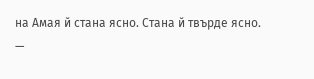на Амая й стана ясно. Стана й твърде ясно.
—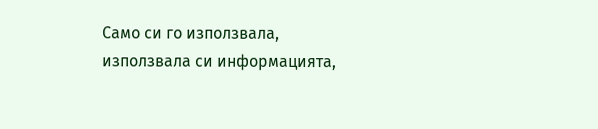Само си го използвала, използвала си информацията,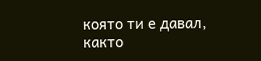която ти е давал, както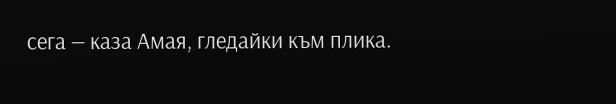сега — каза Амая, гледайки към плика.